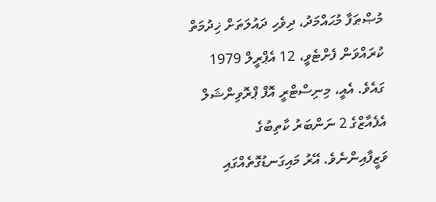މުޞްޠަފާ މުޙައްމަދު، ދިވެހި ދައުލަތަށް ޚިދުމަތް ކުރައްވަން ފެށްޓެވީ، 12 އެޕްރީލް 1979 ގައެވެ. އެއީ، މިނިސްޓްރީ އޮފް ޕްރޮވިންޝަލް އެފެއާޒްގެ 2 ނަންބަރު ކާތިބުގެ ވަޒީފާއިންނެވެ. އޭރު މައިގަނޑުގޮތެއްގައި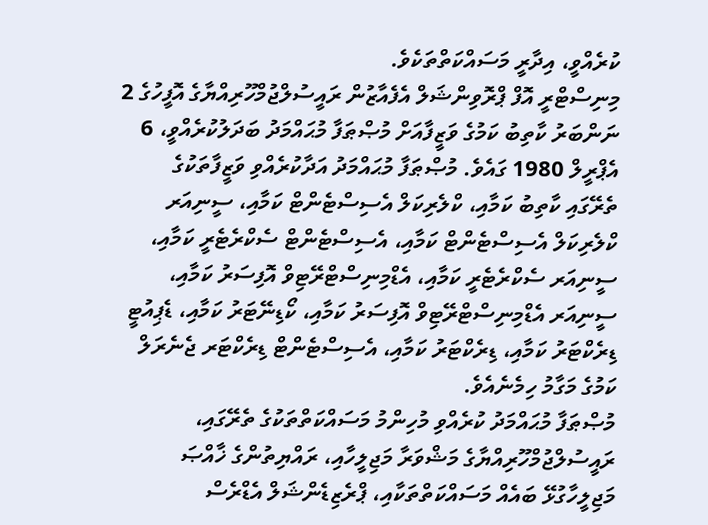ކުރެއްވީ، އިދާރީ މަސައްކަތްތަކެވެ.
މިނިސްޓްރީ އޮފް ޕްރޮވިންޝަލް އެފެއާޒުން ރައީސުލްޖުމްހޫރިއްޔާގެ އޮފީހުގެ 2 ނަންބަރު ކާތިބު ކަމުގެ ވަޒީފާއަށް މުޞްޠަފާ މުޙައްމަދު ބަދަލުކުރެއްވީ، 6 އެޕްރީލް 1980 ގައެވެ. މުޞްޠަފާ މުޙައްމަދު އަދާކުރެއްވި ވަޒީފާތަކުގެ ތެރޭގައި ކާތިބު ކަމާއި، ކްލެރިކަލް އެސިސްޓެންޓް ކަމާއި، ސީނިއަރ ކްލެރިކަލް އެސިސްޓެންޓް ކަމާއި، އެސިސްޓެންޓް ސެކްރެޓެރީ ކަމާއި، ސީނިއަރ ސެކްރެޓެރީ ކަމާއި، އެޑްމިނިސްޓްރޭޓިވް އޮފިސަރު ކަމާއި، ސީނިއަރ އެޑްމިނިސްޓްރޭޓިވް އޮފިސަރު ކަމާއި، ކޯޑިނޭޓަރު ކަމާއި، ޑެޕިއުޓީ ޑިރެކްޓަރު ކަމާއި، ޑިރެކްޓަރު ކަމާއި، އެސިސްޓެންޓް ޑިރެކްޓަރ ޖެނެރަލް ކަމުގެ މަގާމު ހިމެނެއެވެ.
މުޞްޠަފާ މުޙައްމަދު ކުރެއްވި މުހިންމު މަސައްކަތްތަކުގެ ތެރޭގައި، ރައީސުލްޖުމްހޫރިއްޔާގެ މަޝްވަރާ މަޖިލީހާއި، ރައްޔިތުންގެ ޚާއްޞަ މަޖިލީހާގުޅޭ ބައެއް މަސައްކަތްތަކާއި، ޕްރެޒިޑެންޝަލް އެޑްރެސް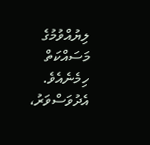ލިޔުއްވުމުގެ މަސައްކަތް ހިމެނެއެވެ. އެދުވަސްވަރު،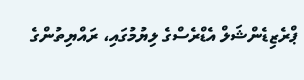ޕްރެޒިޑެންޝަލް އެޑްރެސްގެ ލިޔުމުގައި، ރައްޔިތުންގެ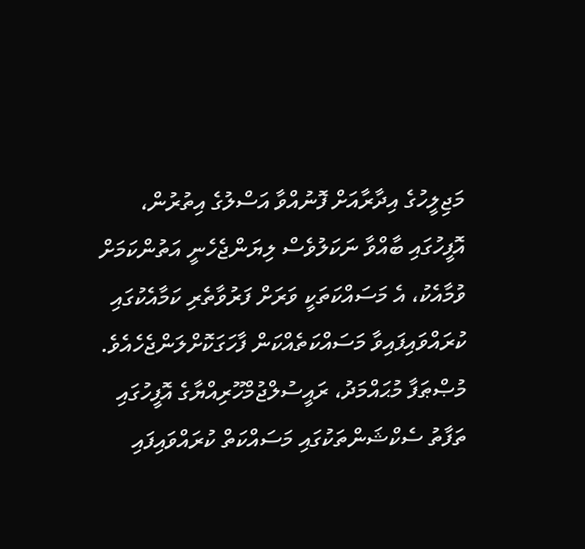މަޖިލީހުގެ އިދާރާއަށް ފޮނުއްވާ އަސްލުގެ އިތުރުން، އޮފީހުގައި ބާއްވާ ނަކަލުވެސް ލިޔަންޖެހެނީ އަތުންކަމަށް ވުމާއެކު، އެ މަސައްކަތަކީ ވަރަށް ފަރުވާތެރި ކަމާއެކުގައި ކުރައްވައިފައިވާ މަސައްކަތެއްކަން ފާހަގަކޮށްލަންޖެހެއެވެ.
މުޞްޠަފާ މުޙައްމަދު، ރައީސުލްޖުމްހޫރިއްޔާގެ އޮފީހުގައި ތަފާތު ސެކްޝަންތަކުގައި މަސައްކަތް ކުރައްވައިފައި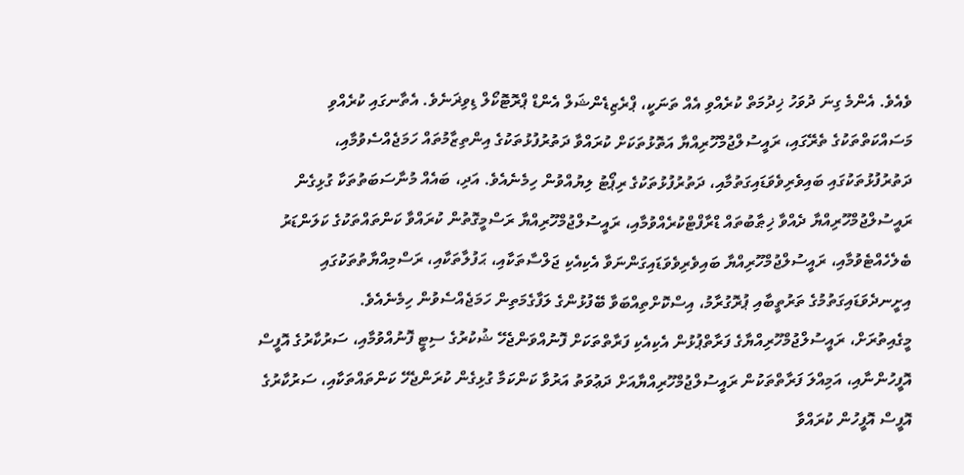ވެއެވެ. އެންމެ ގިނަ ދުވަހު ޚިދުމަތް ކުރެއްވި އެއް ތަނަކީ، ޕްރެޒިޑެންޝަލް އެންޑް ޕްރޮޓޮކޯލް ޑިވިޜަނެވެ. އެތާނގައި ކުރެއްވި މަސައްކަތްތަކުގެ ތެރޭގައި، ރައީސުލްޖުމްހޫރިއްޔާ އަތޮޅުތަކަށް ކުރައްވާ ދަތުރުފުޅުތަކުގެ އިންތިޒާމުތައް ހަމަޖެއްސެވުމާއި، ދަތުރުފުޅުތަކުގައި ބައިވެރިވެވަޑައިގަތުމާއި، ދަތުރުފުޅުތަކުގެ ރިޕޯޓު ލިޔުއްވުން ހިމެނެއެވެ. އަދި، ބައެއް މުނާސަބަތުތަކާ ގުޅިގެން ރައީސުލްޖުމްހޫރިއްޔާ ދެއްވާ ޚިޠާބުތައް ޑްރާފްޓްކުރެއްވުމާއި، ރައީސުލްޖުމްހޫރިއްޔާ ރަސްމީގޮތުން ކުރައްވާ ކަންތައްތަކުގެ ކަލަންޑަރު ބެލެހެއްޓެވުމާއި، ރައީސުލްޖުމްހޫރިއްޔާ ބައިވެރިވެވަޑައިގަންނަވާ އެކިއެކި ޖަލްސާތަކާއި، ޙަފުލާތަކާއި، ރަސްމިއްޔާތުތަކުގައި އިށީނދެވަޑައިގަތުމުގެ ތަރުތީބާއި ޕުރޮގުރާމު، އިސްކޮށްތިއްބަވާ ބޭފުޅުންގެ ލަފާގެމަތިން ހަމަޖެއްސެވުން ހިމެނެއެވެ.
މީގެއިތުރަށް، ރައީސުލްޖުމްހޫރިއްޔާގެ ފަރާތްޕުޅުން އެކިއެކި ފަރާތްތަކަށް ފޮނުއްވަންޖެހޭ ޝުކުރުގެ ސިޓީ ފޮނުއްވުމާއި، ސަރުކާރުގެ އޮފީސް އޮފީހުންނާއި، އަމިއްލަ ފަރާތްތަކުން ރައީސުލްޖުމްހޫރިއްޔާއަށް ދަޢުވަތު އަރުވާ ކަންކަމާ ގުޅިގެން ކުރަންޖެހޭ ކަންތައްތަކާއި، ސަރުކާރުގެ އޮފީސް އޮފީހުން ކުރައްވާ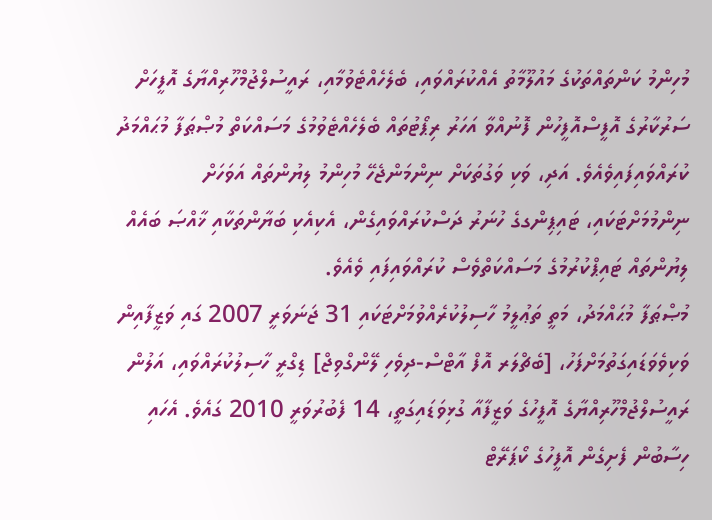މުހިންމު ކަންތައްތަކުގެ މައުލޫމާތު އެއްކުރައްވައި، ބެލެހެއްޓެވުމާއި، ރައީސުލްޖުމްހޫރިއްޔާގެ އޮފީހަށް ސަރުކާރުގެ އޮފީސްއޮފީހުން ފޮނުއްވާ އަހަރު ރިޕޯޓުތައް ބެލެހެއްޓެވުމުގެ މަސައްކަތް މުޞްޠަފާ މުޙައްމަދު ކުރައްވައިފައިވެއެވެ. އަދި، ވަކި ވަގުތަކަށް ނިންމަންޖެހޭ މުހިންމު ލިޔުންތައް އަވަހަށް ނިންމުމަށްޓަކައި، ޓައިޕިންގގެ ހުނަރު ދަސްކުރައްވައިގެން، އެކިއެކި ބަޔާންތަކާއި ޚާއްޞަ ބައެއް ލިޔުންތައް ޓައިޕްކުރުމުގެ މަސައްކަތްވެސް ކުރައްވައިފައި ވެއެވެ.
މުޞްޠަފާ މުޙައްމަދު، މަތީ ތަޢުލީމު ހާސިލުކުރެއްވުމަށްޓަކައި 31 ޖަނަވަރީ 2007 ގައި ވަޒީފާއިން ވަކިވެވަޑައިގަތުމަށްފަހު، [ބެޗްލަރ އޮފް އާޓްސް-ދިވެހި ލޭންގްވިޖް] ޑިގްރީ ހާސިލުކުރައްވައި، އަލުން ރައީސުލްޖުމްހޫރިއްޔާގެ އޮފީހުގެ ވަޒީފާއާ ގުޅިވަޑައިގަތީ، 14 ފެބުރުވަރީ 2010 ގައެވެ. އެހައި ހިސާބުން ފެށިގެން އޮފީހުގެ ކޯޕަރޭޓް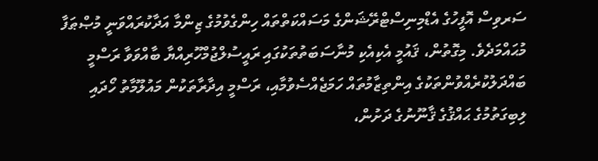ސަރވިސް އޮފީހުގެ އެޑްމިނިސްޓްރޭޝަންގެ މަސައްކަތްތައް ހިންގެވުމުގެ ޒިންމާ އަދާކުރައްވަނީ މުޞްޠަފާ މުޙައްމަދެވެ. މިގޮތުން، ޤައުމީ އެކިއެކި މުނާސަބަތުތަކުގައި ރައީސުލްޖުމްހޫރިއްޔާ ބާއްވަވާ ރަސްމީ ބައްދަލުކުރެއްވުންތަކުގެ އިންތިޒާމުތައް ހަމަޖެއްސެވުމާއި، ރަސްމީ އިދާރާތަކުން މައުލޫމާތު ހޯދައި ލިބިގަތުމުގެ ޙައްޤުގެ ޤާނޫނުގެ ދަށުން،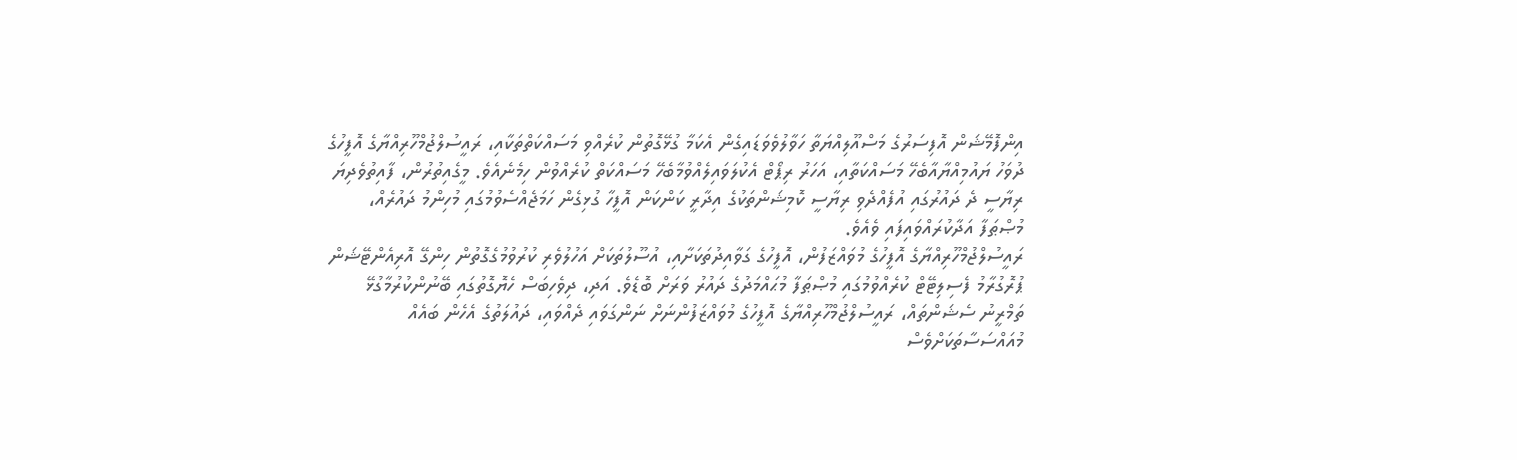އިންފޮމޭޝަން އޮފިސަރުގެ މަސްއޫލިއްޔަތާ ހަވާލުވެވަޑައިގެން އެކަމާ ގުޅޭގޮތުން ކުރެއްވި މަސައްކަތްތަކާއި، ރައީސުލްޖުމްހޫރިއްޔާގެ އޮފީހުގެ ދުވަހު ޔައުމިއްޔާއާބެހޭ މަސައްކަތާއި، އަހަރު ރިޕޯޓް އެކުލަވައިލެއްވުމާބެހޭ މަސައްކަތް ކުރެއްވުން ހިމެނެއެވެ. މީގެއިތުރުން، ފާއިތުވެދިޔަ ރިޔާސީ ދެ ދައުރުގައި އުފެއްދެވި ރިޔާސީ ކޮމިޝަންތަކުގެ އިދާރީ ކަންކަން އޮފީހާ ގުޅިގެން ހަމަޖެއްސެވުމުގައި މުހިންމު ދައުރެއް، މުޞްޠަފާ އަދާކުރައްވައިފައި ވެއެވެ.
ރައީސުލްޖުމްހޫރިއްޔާގެ އޮފީހުގެ މުވައްޒަފުން، އޮފީހުގެ ގަވާއިދުތަކަށާއި، އުސޫލުތަކަށް އަހުލުވެރި ކުރުވުމުގެގޮތުން ހިންގޭ އޮރިއެންޓޭޝަން ޕުރޮގުރާމު ފެސިލިޓޭޓް ކުރެއްވުމުގައި މުޞްޠަފާ މުޙައްމަދުގެ ދައުރު ވަރަށް ބޮޑެވެ. އަދި، ދިވެހިބަސް ހެޔޮގޮތުގައި ބޭނުންކުރުމާގުޅޭ ތަމްރީނު ސެޝަންތައް، ރައީސުލްޖުމްހޫރިއްޔާގެ އޮފީހުގެ މުވައްޒަފުންނަށް ނަންގަވައި ދެއްވައި، ދައުލަތުގެ އެހެން ބައެއް މުއައްސަސާތަކަށްވެސް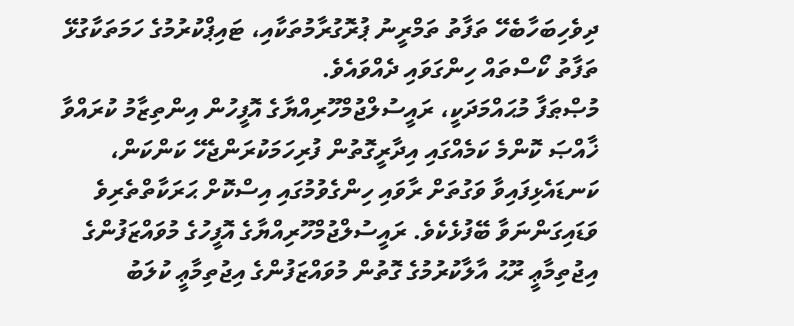ދިވެހިބަހާބެހޭ ތަފާތު ތަމްރީނު ޕުރޮގުރާމުތަކާއި، ޓައިޕްކުރުމުގެ ހަމަތަކާގުޅޭ ތަފާތު ކޯސްތައް ހިންގަވައި ދެއްވައެވެ.
މުޞްޠަފާ މުޙައްމަދަކީ، ރައީސުލްޖުމްހޫރިއްޔާގެ އޮފީހުން އިންތިޒާމު ކުރައްވާ ޚާއްޞަ ކޮންމެ ކަމެއްގައި އިދާރީގޮތުން ފުރިހަމަކުރަންޖެހޭ ކަންކަން، ކަނޑައެޅިފައިވާ ވަގުތަށް ރާވައި ހިންގެވުމުގައި އިސްކޮށް ޙަރަކާތްތެރިވެ ވަޑައިގަންނަވާ ބޭފުޅެކެވެ. ރައީސުލްޖުމްހޫރިއްޔާގެ އޮފީހުގެ މުވައްޒަފުންގެ އިޖުތިމާޢީ ރޫޙު އާލާކުރުމުގެ ގޮތުން މުވައްޒަފުންގެ އިޖުތިމާޢީ ކުލަބު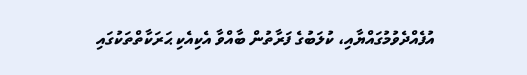އުފެއްދެވުމުގައްޔާއި، ކުލަބުގެ ފަރާތުން ބާއްވާ އެކިއެކި ޙަރަކާތްތަކުގައި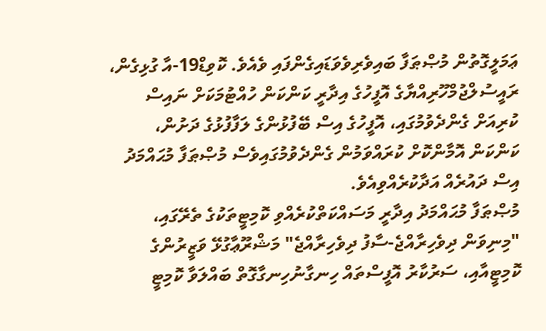ޢަމަލީގޮތުން މުޞްޠަފާ ބައިވެރިވެވަޑައިގެންފައި ވެއެވެ. ކޮވިޑް19-އާ ގުޅިގެން، ރައީސުލްޖުމްހޫރިއްޔާގެ އޮފީހުގެ އިދާރީ ކަންކަން ހުއްޓުމަކަށް ނައިސް ކުރިއަށް ގެންދެވުމުގައި، އޮފީހުގެ އިސް ބޭފުޅުންގެ ލަފާފުޅުގެ ދަށުން، ކަންކަން އޮމާންކޮށް ކުރައްވަމުން ގެންދެވުމުގައިވެސް މުޞްޠަފާ މުޙައްމަދު އިސް ދައުރެއް އަދާކުރެއްވިއެވެ.
މުޞްޠަފާ މުޙައްމަދު އިދާރީ މަސައްކަތްކުރެއްވި ކޮމިޓީތަކުގެ ތެރޭގައި، "މިނިވަން ދިވެހިރާއްޖެ-ސާފު ދިވެހިރާއްޖެ" މަޝްރޫޢާގުޅޭ ވަޒީރުންގެ ކޮމިޓީއާއި، ސަރުކާރު އޮފީސްތައް ހިނގާނުހިނގާގޮތް ބައްލަވާ ކޮމިޓީ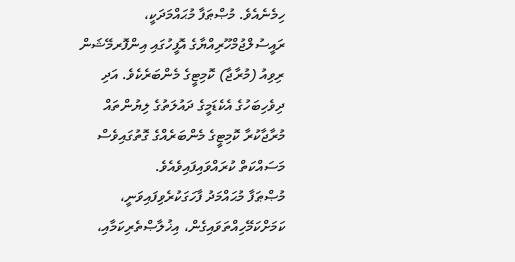ހިމެނެއެވެ. މުޞްޠަފާ މުޙައްމަދަކީ، ރައީސުލްޖުމްހޫރިއްޔާގެ އޮފީހުގައި އިންފޮރމޭޝަން ރިވިއު (މުރާޖާ) ކޮމިޓީގެ މެންބަރެކެވެ. އަދި ދިވެހިބަހުގެ އެކެޑަމީގެ ދައުލަތުގެ ލިޔުންތައް މުރާޖާކުރާ ކޮމިޓީގެ މެންބަރެއްގެ ގޮތުގައިވެސް މަސައްކަތް ކުރައްވައިފައިވެއެވެ.
މުޞްޠަފާ މުޙައްމަދު ފާހަގަކުރެވިފައިވަނީ، ކަމަށްކަމޭހިއްތަވައިގެން، އިޚުލާޞްތެރިކަމާއި،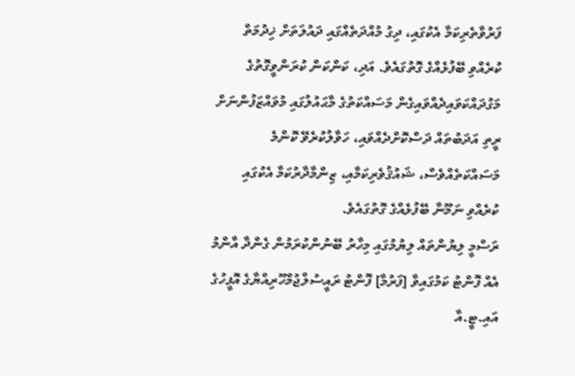ފަރުވާތެރިކަމާ އެކުގައި، ދިގު މުއްދަތެއްގައި ދައުލަތަށް ޚިދުމަތް ކުރެއްވި ބޭފުޅެއްގެ ގޮތުގައެވެ. އަދި، ކަންކަން ކުރަންވީގޮތުގެ މަގުދައްކަވައިދެއްވައިގެން މަސައްކަތުގެ މާޙައުލުގައި މުވައްޒަފުންނަށް ރީތި އަދަބުތައް ދަސްކޮށްދެއްވައި، ހަވާލުކުރެވޭ ކޮންމެ މަސައްކަތެއްވެސް، ޝައުޤުވެރިކަމާއި، ޒިންމާދާރުކަމާ އެކުގައި ކުރެއްވި ނަމޫނާ ބޭފުޅެއްގެ ގޮތުގައެވެ.
ރަސްމީ ލިޔުންތައް ލިޔުމުގައި މިހާރު ބޭނުންކުރަމުން ގެންދާ އާންމު އެއް ފޮންޓު ކަމުގައިވާ [ފަރުމާ] ފޮންޓު ރައީސުލްޖުމްހޫރިއްޔާގެ އޮފީހުގެ އައި.ޓީ.އާ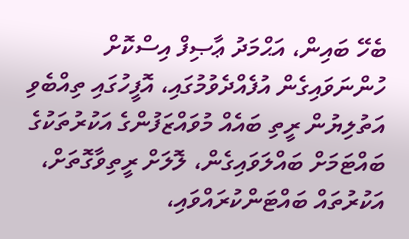ބެހޭ ބައިން، އަޙްމަދު ޢާޞިފް އިސްކޮށް ހުންނަވައިގެން އުފެއްދެވުމުގައި، އޮފީހުގައި ތިއްބެވި އަތުލިޔުން ރީތި ބައެއް މުވައްޒަފުންގެ އަކުރުތަކުގެ ބައްޓަމަށް ބައްލަވައިގެން، ލޮލަށް ރީތިވާގޮތަށް، އަކުރުތައް ބައްޓަންކުރައްވައި،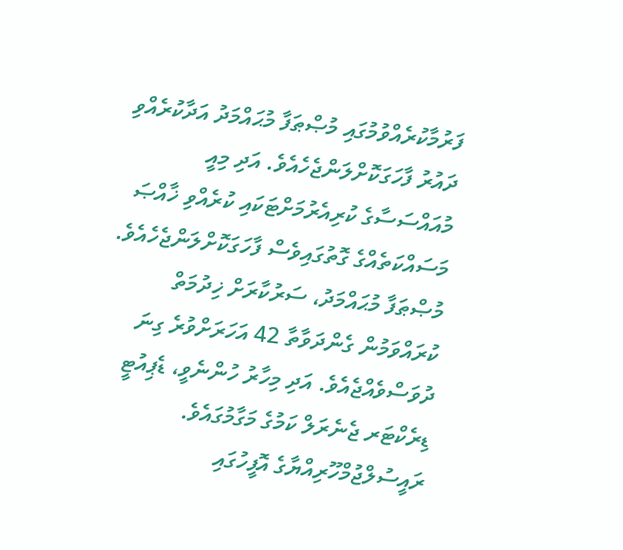ފަރުމާކުރެއްވުމުގައި މުޞްޠަފާ މުޙައްމަދު އަދާކުރެއްވި ދައުރު ފާހަގަކޮށްލަންޖެހެއެވެ. އަދި މިއީ މުއައްސަސާގެ ކުރިއެރުމަށްޓަކައި ކުރެއްވި ޚާއްޞަ މަސައްކަތެއްގެ ގޮތުގައިވެސް ފާހަގަކޮށްލަންޖެހެއެވެ.
މުޞްޠަފާ މުޙައްމަދު، ސަރުކާރަށް ޚިދުމަތް ކުރައްވަމުން ގެންދަވާތާ 42 އަހަރަށްވުރެ ގިނަ ދުވަސްވެއްޖެއެވެ. އަދި މިހާރު ހުންނެވީ، ޑެޕިއުޓީ ޑިރެކްޓަރ ޖެނެރަލް ކަމުގެ މަގާމުގައެވެ. ރައީސުލްޖުމްހޫރިއްޔާގެ އޮފީހުގައި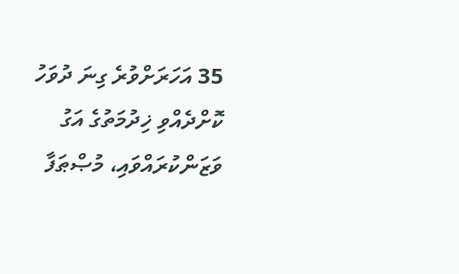35 އަހަރަށްވުރެ ގިނަ ދުވަހު ކޮށްދެއްވި ޚިދުމަތުގެ އަގު ވަޒަންކުރައްވައި، މުޞްޠަފާ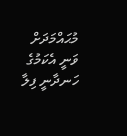މުޙައްމަދަށް ވަނީ އެކަމުގެ ހަނދާނީ ފިލާ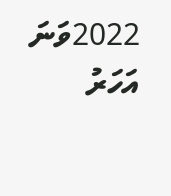2022ވަނަ އަހަރު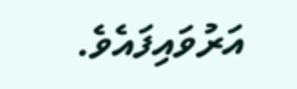އަރުވައިފައެވެ.